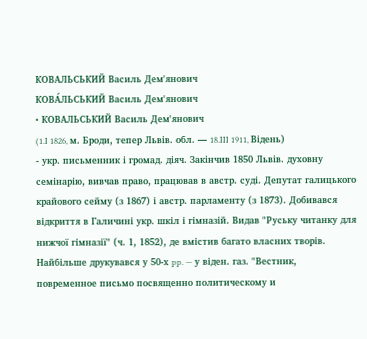КОВАЛЬСЬКИЙ Василь Дем'янович
КОВА́ЛЬСЬКИЙ Василь Дем'янович
• КОВАЛЬСЬКИЙ Василь Дем'янович
(1.I 1826, м. Броди, тепер Львів. обл. — 18.III 1911, Відень)
- укр. письменник і громад. діяч. Закінчив 1850 Львів. духовну семінарію, вивчав право, працював в австр. суді. Депутат галицького крайового сейму (з 1867) і австр. парламенту (з 1873). Добивався відкриття в Галичині укр. шкіл і гімназій. Видав "Руську читанку для нижчої гімназії" (ч. 1, 1852), де вмістив багато власних творів. Найбільше друкувався у 50-х pp. — у віден. газ. "Вестник, повременное письмо посвященно политическому и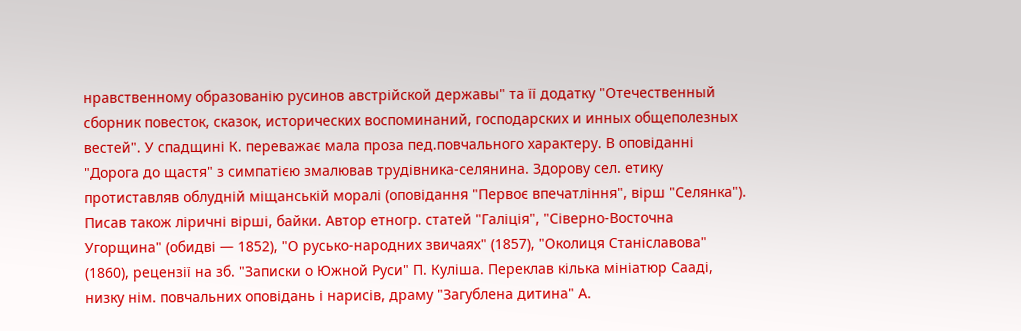нравственному образованію русинов австрійской державы" та її додатку "Отечественный сборник повесток, сказок, исторических воспоминаний, господарских и инных общеполезных вестей". У спадщині К. переважає мала проза пед.повчального характеру. В оповіданні "Дорога до щастя" з симпатією змалював трудівника-селянина. Здорову сел. етику протиставляв облудній міщанській моралі (оповідання "Первоє впечатління", вірш "Селянка"). Писав також ліричні вірші, байки. Автор етногр. статей "Галіція", "Сіверно-Восточна Угорщина" (обидві — 1852), "О русько-народних звичаях" (1857), "Околиця Станіславова" (1860), рецензії на зб. "Записки о Южной Руси" П. Куліша. Переклав кілька мініатюр Сааді, низку нім. повчальних оповідань і нарисів, драму "Загублена дитина" А.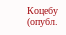Коцебу (опубл.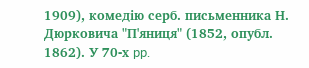1909), комедію серб. письменника Н. Дюрковича "П'яниця" (1852, опубл. 1862). У 70-х pp.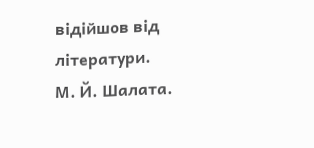відійшов від літератури.
М. Й. Шалата.